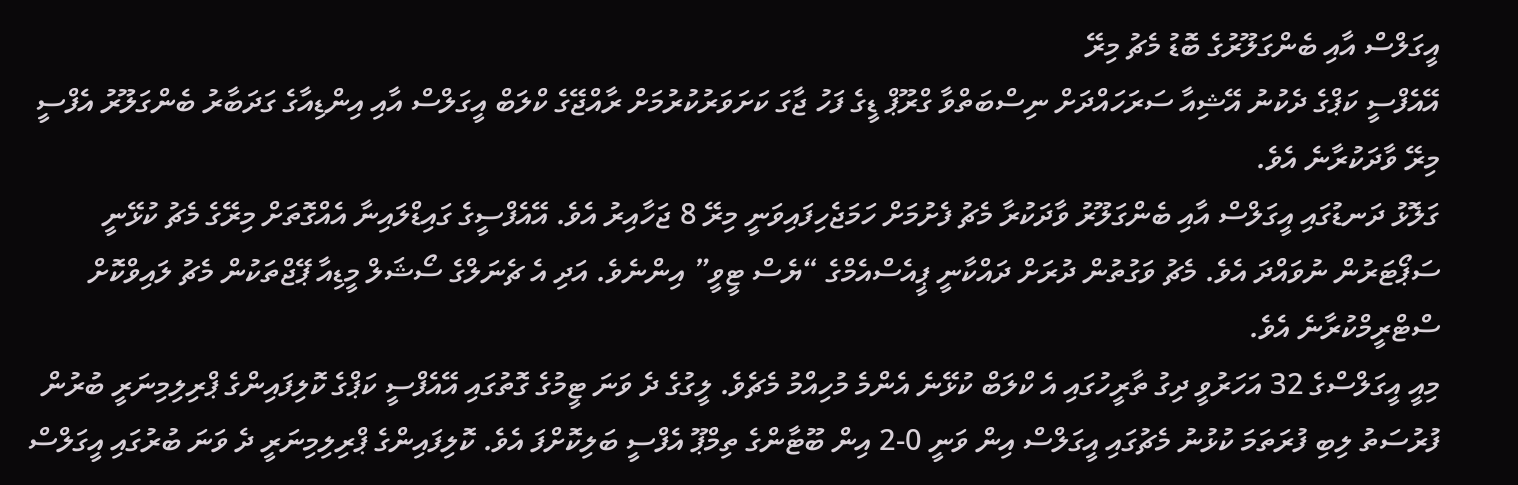އީގަލްސް އާއި ބެންގަލޫރުގެ ބޮޑު މެޗު މިރޭ
އޭއެފްސީ ކަޕްގެ ދެކުނު އޭޝިއާ ސަރަހައްދަށް ނިސްބަތްވާ ގްރޫޕް ޑީގެ ފަހު ޖާގަ ކަށަވަރުކުރުމަށް ރާއްޖޭގެ ކްލަބް އީގަލްސް އާއި އިންޑިއާގެ ގަދަބާރު ބެންގަލޫރު އެފްސީ މިރޭ ވާދަކުރާނެ އެވެ.
ގަލޮޅު ދަނޑުގައި އީގަލްސް އާއި ބެންގަލޫރު ވާދަކުރާ މެޗު ފެށުމަށް ހަމަޖެހިފައިވަނީ މިރޭ 8 ޖަހާއިރު އެވެ. އޭއެފްސީގެ ގައިޑްލައިނާ އެއްގޮތަށް މިރޭގެ މެޗު ކުޅޭނީ ސަޕޯޓަރުން ނުވައްދަ އެވެ. މެޗު ވަގުތުން ދުރަށް ދައްކާނީ ޕީއެސްއެމްގެ “ޔެސް ޓީވީ” އިންނެވެ. އަދި އެ ޗެނަލްގެ ސޯޝަލް މީޑިއާ ޕޭޖްތަކުން މެޗު ލައިވްކޮށް ސްޓްރީމްކުރާނެ އެވެ.
މިއީ އީގަލްސްގެ 32 އަހަރުވީ ދިގު ތާރީހުގައި އެ ކްލަބް ކުޅޭނެ އެންމެ މުހިއްމު މެޗެވެ. ލީގުގެ ދެ ވަނަ ޓީމުގެ ގޮތުގައި އޭއެފްސީ ކަޕްގެ ކޮލިފައިންގެ ޕްރިލިމިނަރީ ބުރުން ފުރުސަތު ލިބި ފުރަތަމަ ކުޅުނު މެޗުގައި އީގަލްސް އިން ވަނީ 0-2 އިން ބޫޓާންގެ ތިމްޕޫ އެފްސީ ބަލިކޮށްފަ އެވެ. ކޮލިފައިންގެ ޕްރިލިމިނަރީ ދެ ވަނަ ބުރުގައި އީގަލްސް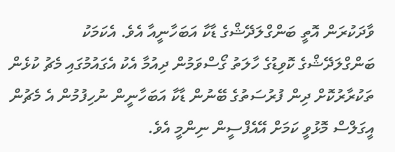ވާދަކުރަން އޮތީ ބަންގްލަދޭޝްގެ ޑާކާ އަބަހާނީއާ އެވެ. އެކަމަކު ބަންގްލަދޭޝްގެ ކޮވިޑުގެ ހާލަތު ގޯސްވަމުން ދިއުމާ އެކު އެގައުމުގައި މެޗު ކުޅެން ތަކުރާރުކޮށް ދިން ފުރުސަތުގެ ބޭނުން ޑާކާ އަބަހާނީން ނުހިފުމުން އެ މެޗުން އީގަލްސް މޮޅުވީ ކަމަށް އޭއެފްސީން ނިންމީ އެވެ.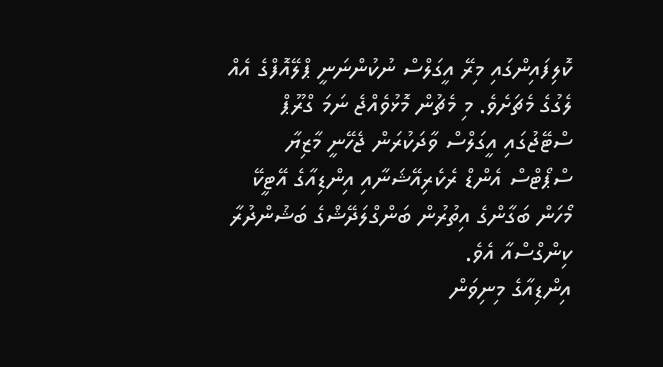ކޮލިފައިންގައި މިރޭ އީގަލްސް ނުކުންނަނީ ޕްލޭއޮފްގެ އެއް ލެގުގެ މެޗަށެވެ. މި މެޗުން މޮޅުވެއްޖެ ނަމަ ގްރޫޕް ސްޓޭޖުގައި އީގަލްސް ވާދަކުރަން ޖެހޭނީ މާޒިޔާ ސްޕޯޓްސް އެންޑް ރެކެރިއޭޝަނާއި އިންޑިއާގެ އޭޓީކޭ މޯހަން ބަގާންގެ އިތުރުން ބަންގްލަދޭޝްގެ ބަޝުންދުރާ ކިންގްސްއާ އެވެ.
އިންޑިއާގެ މިނިވަން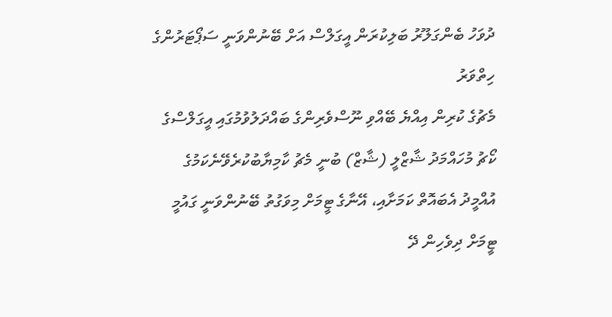ދުވަހު ބެންގަލޫރު ބަލިކުރަން އީގަލްސް އަށް ބޭނުންވަނީ ސަޕޯޓަރުންގެ ހިތްވަރު
މެޗުގެ ކުރިން އިއްޔެ ބޭއްވި ނޫސްވެރިންގެ ބައްދަލުވުމުގައި އީގަލްސްގެ ކޯޗު މުހައްމަދު ޝާޒްލީ (ޝާޒް) ބުނީ މެޗު ކާމިޔާބުކުރެވޭނެކަމުގެ އުއްމީދު އެބައޮތް ކަމަށާއި، އޭނާގެ ޓީމަށް މިވަގުތު ބޭނުންވަނީ ގައުމީ ޓީމަށް ދިވެހިން ދޭ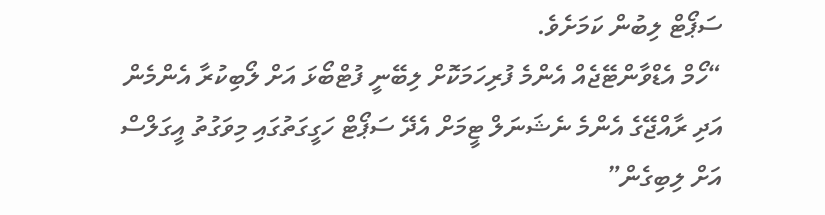ސަޕޯޓް ލިބުން ކަމަށެވެ.
“ހޯމް އެޑްވާންޓޭޖެއް އެންމެ ފުރިހަމަކޮށް ލިބޭނީ ފުޓްބޯޅަ އަށް ލޯބިކުރާ އެންމެން އަދި ރާއްޖޭގެ އެންމެ ނެޝަނަލް ޓީމަށް އެދޭ ސަޕޯޓް ހަގީގަތުގައި މިވަގުތު އީގަލްސް އަށް ލިބިގެން”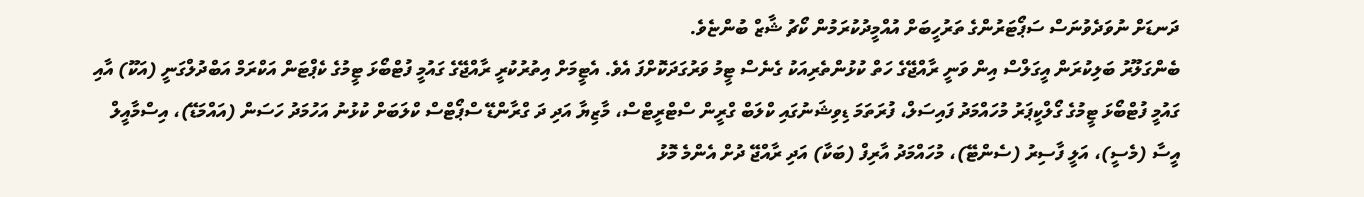ދަނޑަށް ނުވަދެވުނަސް ސަޕޯޓަރުންގެ ތަރުހީބަށް އުއްމީދުކުރަމުން ކޯޗު ޝާޒް ބުންޏެވެ.
ބެންގަލޫރު ބަލިކުރަން އީގަލްސް އިން ވަނީ ރާއްޖޭގެ ހަތް ކުޅުންތެރިއަކު ގެނެސް ޓީމު ވަރުގަދަކޮށްފަ އެވެ. އެޓީމަށް އިތުރުކުރީ ރާއްޖޭގެ ގައުމީ ފުޓްބޯޅަ ޓީމުގެ ކެޕްޓަން އަކްރަމް އަބްދުލްގަނީ (އަކޫ) އާއި ގައުމީ ފުޓްބޯޅަ ޓީމުގެ ގޯލްކީޕަރު މުހައްމަދު ފައިސަލް، ފުރަތަމަ ޑިވިޝަނުގައި ކްލަބް ގްރީން ސްޓްރީޓްސް، މާޒިޔާ އަދި ދަ ގްރާންޑޭ ސްޕޯޓްސް ކްލަބަށް ކުޅުނު އަހުމަދު ހަސަން (އައްމަޑޭ)، އިސްމާއީލް އީސާ (މެސީ)، އަލީ ފާސިރު (ސެންޓޭ)، މުހައްމަދު އާރިފް (ބަކާ) އަދި ރާއްޖޭ ދުށް އެންމެ މޮޅު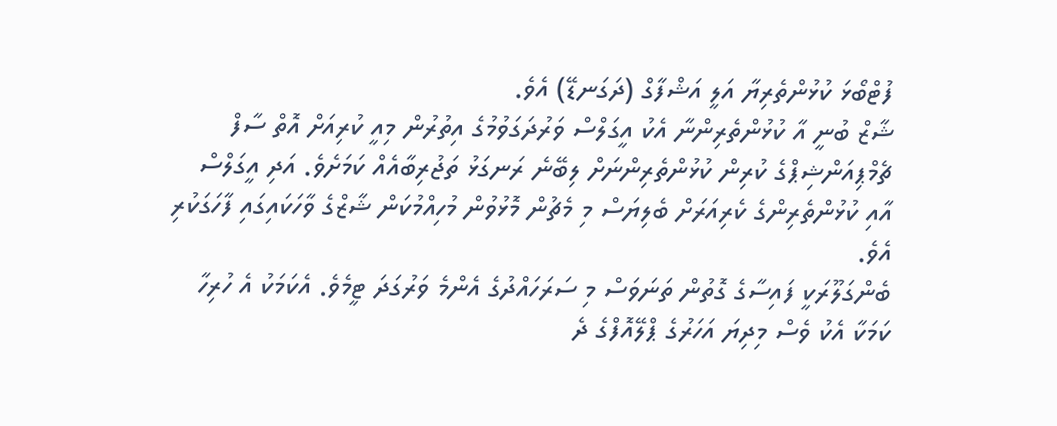ފުޓްބޯޅަ ކުޅުންތެރިޔާ އަލީ އަޝްފާގް (ދަގަނޑޭ) އެވެ.
ޝާޒް ބުނީ އާ ކުޅުންތެރިންނާ އެކު އީގަލްސް ވަރުދަގަވުމުގެ އިތުރުން މިއީ ކުރިއަށް އޮތް ސާފް ޗެމްޕިއަންޝިޕްގެ ކުރިން ކުޅުންތެރިންނަށް ލިބޭނެ ރަނގަޅު ތަޖުރިބާއެއް ކަމަށެވެ. އަދި އީގަލްސް އާއި ކުޅުންތެރިންގެ ކެރިއަރަށް ބެލިޔަސް މި މެޗުން މޮޅުވުން މުހިއްމުކަން ޝާޒްގެ ވާހަކައިގައި ފާހަގަކުރި އެވެ.
ބެންގަލޫރަކީ ފައިސާގެ ގޮތުން ތަނަވަސް މި ސަރަހައްދުގެ އެންމެ ވަރުގަދަ ޓީމެވެ. އެކަމަކު އެ ހުރިހާ ކަމަކާ އެކު ވެސް މިދިޔަ އަހަރުގެ ޕްލޭއޮފްގެ ދެ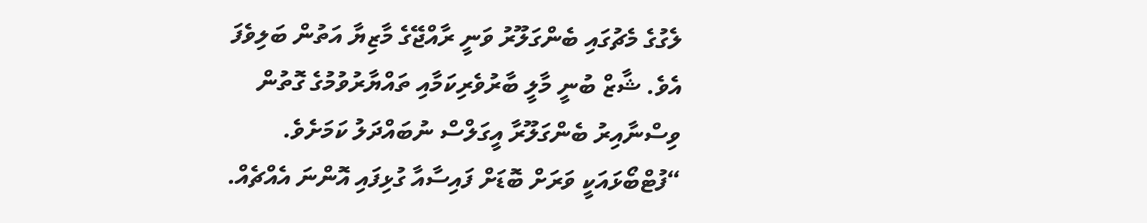ލެގުގެ މެޗުގައި ބެންގަލޫރު ވަނީ ރާއްޖޭގެ މާޒިޔާ އަތުން ބަލިވެފަ އެވެ. ޝާޒް ބުނީ މާލީ ބާރުވެރިކަމާއި ތައްޔާރުވުމުގެ ގޮތުން ވިސްނާއިރު ބެންގަލޫރާ އީގަލްސް ނުބައްދަލު ކަމަށެވެ.
“ފުޓްބޯޅައަކީ ވަރަށް ބޮޑަށް ފައިސާއާ ގުޅިފައި އޮންނަ އެއްޗެއް.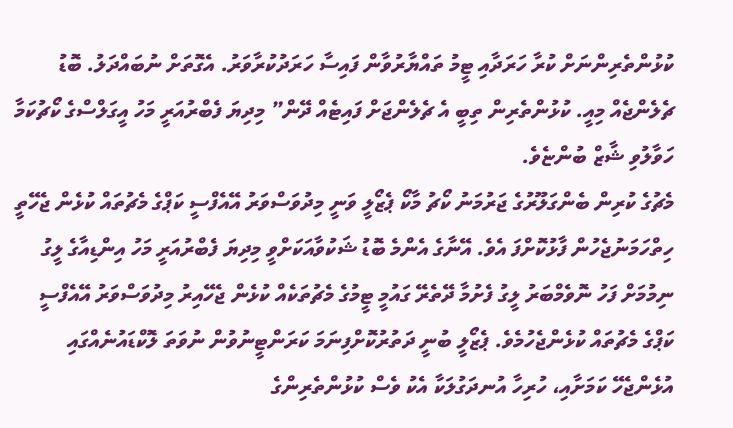ކުޅުންތެރިންނަށް ކުރާ ހަރަދާއި ޓީމު ތައްޔާރުވާން ފައިސާ ހަރަދުކުރާވަރު. އެގޮތަށް ނުބައްދަލު. ބޮޑު ޗެލެންޖެއް މިއީ. ކުޅުންތެރިން ތިބީ އެ ޗެލެންޖަށް ފައިޓެއް ދޭން” މިދިޔަ ފެބްރުއަރީ މަހު އީގަލްސްގެ ކޯޗުކަމާ ހަވާލުވި ޝާޒް ބުންޏެވެ.
މެޗުގެ ކުރިން ބެންގަލޫރުގެ ޖަރުމަނު ކޯޗު މާކޯ ޕެޒޯލީ ވަނީ މިދުވަސްވަރު އޭއެފްސީ ކަޕްގެ މެޗުތައް ކުޅެން ޖެހޭތީ ހިތްހަމަނުޖެހުން ފާޅުކޮށްފަ އެވެ. އޭނާގެ އެންމެ ބޮޑު ޝަކުވާއަކަށްވީ މިދިޔަ ފެބްރުއަރީ މަހު އިންޑިއާގެ ލީގު ނިމުމަށް ފަހު ނޮވެމްބަރު ލީގު ފެށުމާ ދޭތެރޭ ގައުމީ ޓީމުގެ މެޗުތަކެއް ކުޅެން ޖެހޭއިރު މިދުވަސްވަރު އޭއެފްސީ ކަޕްގެ މެޗުތައް ކުޅެންޖެހުމެވެ. ޕެޒޯލީ ބުނީ ދަތުރުކޮށްފިނަމަ ކަރަންޓީނުވުން ނުވަތަ ލޮކްޑައުނެއްގައި އުޅެންޖެހޭ ކަމަށާއި، ހުރިހާ އުނދަގުލަކާ އެކު ވެސް ކުޅުންތެރިންގެ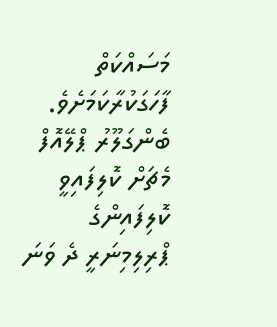މަސައްކަތް ފާހަގަކުރާކަމަށެވެ.
ބެންގަލޫރު ޕްލޭއޮފް މެޗަށް ކޮލިފައިވީ ކޮލިފައިންގެ ޕްރިލިމިނަރީ ދެ ވަނަ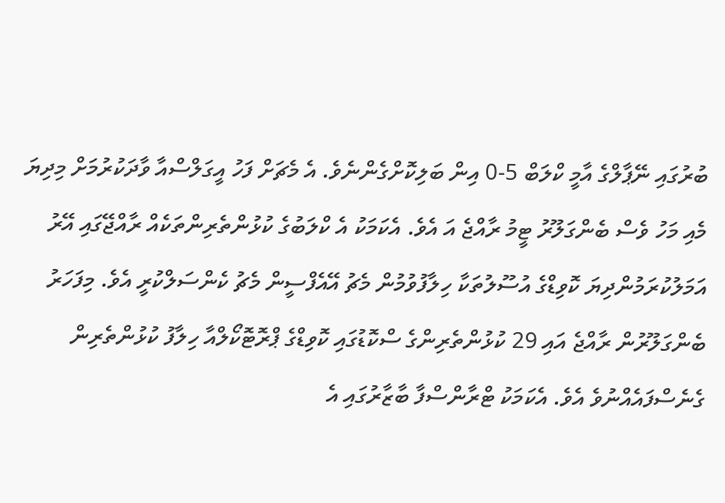ބުރުގައި ނޭޕާލްގެ އާމީ ކްލަބް 5-0 އިން ބަލިކޮށްގެންނެވެ. އެ މެޗަށް ފަހު އީގަލްސްއާ ވާދަކުރުމަށް މިދިޔަ މެއި މަހު ވެސް ބެންގަލޫރު ޓީމު ރާއްޖެ އަ އެވެ. އެކަމަކު އެ ކްލަބުގެ ކުޅުންތެރިންތަކެއް ރާއްޖޭގައި އޭރު އަމަލުކުރަމުންދިޔަ ކޮވިޑްގެ އުސޫލުތަކާ ހިލާފުވުމުން މެޗު އޭއެފްސީން މެޗު ކެންސަލްކުރީ އެވެ. މިފަހަރު ބެންގަލޫރުން ރާއްޖެ އައި 29 ކުޅުންތެރިންގެ ސްކޮޑުގައި ކޮވިޑްގެ ޕްރޮޓޮކޯލްއާ ހިލާފު ކުޅުންތެރިން ގެނެސްފައެއްނުވެ އެވެ. އެކަމަކު ޓްރާންސްފާ ބާޒާރުގައި އެ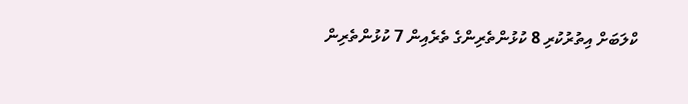ކްލަބަށް އިތުރުކުރި 8 ކުޅުންތެރިންގެ ތެރެއިން 7 ކުޅުންތެރިން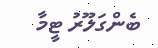ބެންގަލޫރު ޓީމާ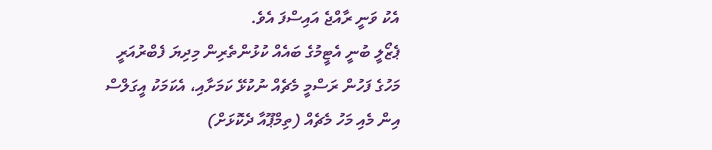އެކު ވަނީ ރާއްޖެ އައިސްފަ އެވެ.
ޕެޒޯލީ ބުނީ އެޓީމުގެ ބައެއް ކުޅުންތެރިން މިދިޔަ ފެބްރުއަރީ މަހުގެ ފަހުން ރަސްމީ މެޗެއް ނުކުޅޭ ކަމަށާއި، އެކަމަކު އީގަލްސް އިން މެއި މަހު މެޗެއް (ތިމްޕޫއާ ދެކޮޅަށް)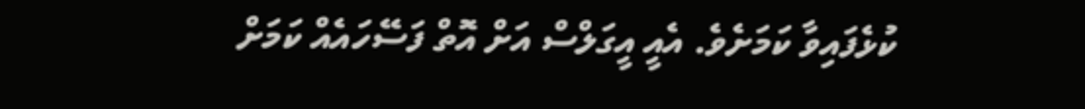ކުޅެފައިވާ ކަމަށެވެ. އެއީ އީގަލްސް އަށް އޮތް ފަސޭހައެއް ކަމަށް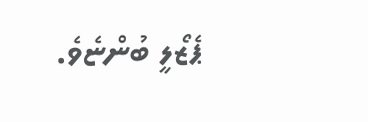ޕެޒޯލީ ބުންޏެވެ.